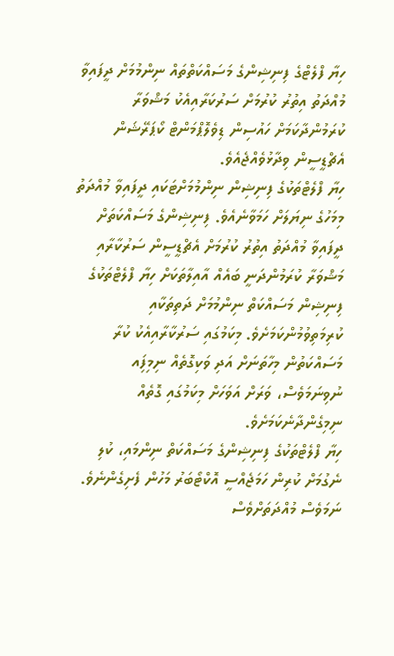ހިޔާ ފްލެޓްގެ ފިނިޝިންގެ މަސައްކަތްތައް ނިންމުމަށް ދީފައިވާ މުއްދަތު އިތުރު ކުރުމަށް ސަރުކަރާއިއެކު މަޝްވަރާ ކުރަމުންދާކަމަށް ހައުސިން ޑިވެލޮޕްމަންޓް ކޯޕަރޭޝަން އެޗްޑީސީން ވިދާޅުވެއްޖެއެވެ.
ހިޔާ ފްލެޓްތަކުގެ ފިނިޝިން ނިންމުމަށްޓަކައި ދީފައިވާ މުއްދަތު މިމަހުގެ ނިޔަލަށް ހަމަވާނެއެވެ. ފިނިޝިންގެ މަސައްކަތަށް ދީފައިވާ މުއްދަތު އިތުރު ކުރުމަށް އެޗްޑީސީން ސަރުކާރާއި މަޝްވަރާ ކުރަމުންދަނީ ބައެއް އާއިލާތަކަށް ހިޔާ ފްލެޓްތަކުގެ ފިނިޝިން މަސައްކަތް ނިންމުމަށް ދަތިތަކާއި ކުރިމަތިވުމުންކަމަށެވެ. މިކަމުގައި ސަރުކާރާއިއެކު ކުރާ މަސައްކަތުން މިހާތަނަށް އަދި ވަކިގޮތެއް ނިމިފަިއ ނުވިނަމަވެސް، ވަރަށް އަވަހަށް މިކަމުގައި ގޮތެއް ނިމިގެންދާނެކަމަށެވެ.
ހިޔާ ފްލެޓްތަކުގެ ފިނިޝިންގެ މަސައްކަތް ނިންމައި، ކުލި ނެގުމަށް ކުރިން ހަމަޖެއްސީ އޮކްޓޯބަރު މަހުން ފެށިގެންނެވެ. ނަމަވެސް މުއްދަތަށްވެސް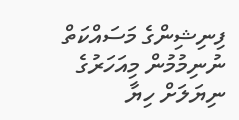ފިނިޝިންގެ މަސައްކަތް ނުނިމުމުން މިއަހަރުގެ ނިޔަލަށް ހިޔާ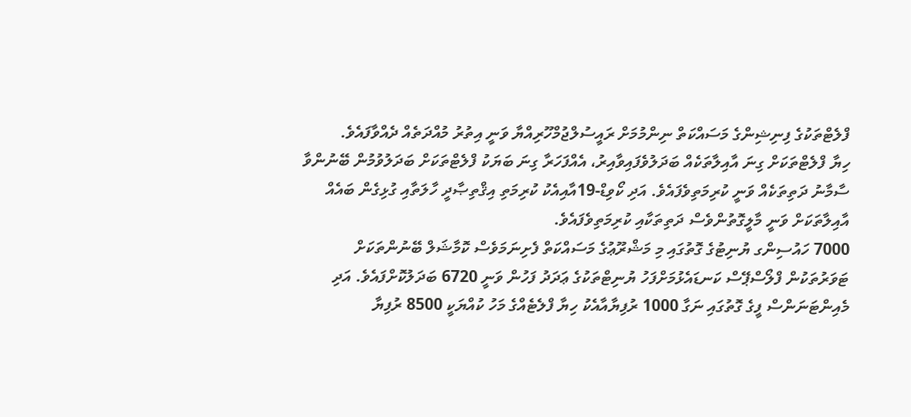ފްލެޓްތަކުގެ ފިނިޝިންގެ މަސައްކަތް ނިންމުމަށް ރައީސުލްޖުމްހޫރިއްޔާ ވަނީ އިތުރު މުއްދަތެއް ދެއްވާފައެވެ.
ހިޔާ ފްލެޓްތަކަށް ގިނަ އާއިލާތަކެއް ބަދަލުވެފައިވާއިރު، އެއްފަހަރާ ގިނަ ބަޔަކު ފްލެޓްތަކަށް ބަދަލުވުމުން ބޭނުންވާ ސާމާނު ދަތިތަކެއް ވަނީ ކުރިމަތިވެފައެވެ. އަދި ކޯވިޑް-19އާއިއެކު ކުރިމަތި އިޤްތިޞާދީ ހާލަތާއި ގުޅިގެން ބައެއް އާއިލާތަކަށް ވަނީ މާލީގޮތުންވެސް ދަތިތަކާއި ކުރިމަތިވެފައެވެ.
7000 ހައުސިންގ ޔުނިޓުގެ ގޮތުގައި މި މަޝްރޫޢުގެ މަސައްކަތް ފެށިނަމަވެސް ކޮމާޝަލް ބޭނުންތަކަށް ޓަވަރުތަކުން ފްލޯސްޕޭސް ކަނޑައެޅުމަށްފަހު ޔުނިޓްތަކުގެ ޢަދަދު ފަހުން ވަނީ 6720 ބަދަލުކޮށްފައެވެ. އަދި މެއިންޓަނަންސް ފީގެ ގޮތުގައި ނަގާ 1000 ރުފިޔާއާއެކު ހިޔާ ފްލެޓެއްގެ މަހު ކުއްޔަކީ 8500 ރުފިޔާ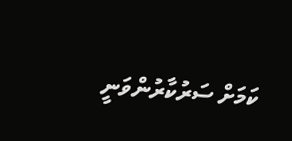ކަމަށް ސަރުކާރުންވަނީ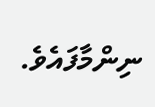ނިންމާފައެވެ.